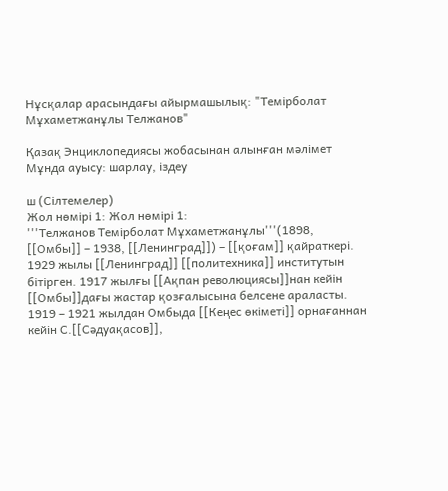Нұсқалар арасындағы айырмашылық: "Темірболат Мұхаметжанұлы Телжанов"

Қазақ Энциклопедиясы жобасынан алынған мәлімет
Мұнда ауысу: шарлау, іздеу

ш (Сілтемелер)
Жол нөмірі 1: Жол нөмірі 1:
'''Телжанов Темірболат Мұхаметжанұлы'''(1898, [[Омбы]] – 1938, [[Ленинград]]) – [[қоғам]] қайраткері. 1929 жылы [[Ленинград]] [[политехника]] институтын бітірген. 1917 жылғы [[Ақпан революциясы]]нан кейін [[Омбы]]дағы жастар қозғалысына белсене араласты. 1919 – 1921 жылдан Омбыда [[Кеңес өкіметі]] орнағаннан кейін С.[[Сәдуақасов]],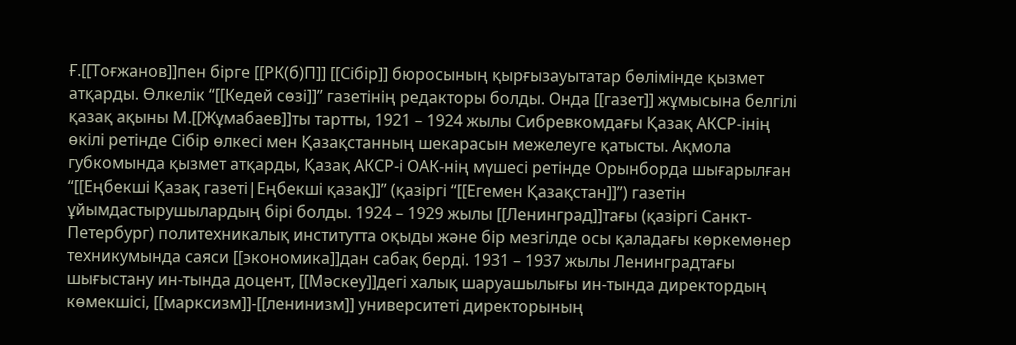Ғ.[[Тоғжанов]]пен бірге [[РК(б)П]] [[Сібір]] бюросының қырғызауытатар бөлімінде қызмет атқарды. Өлкелік “[[Кедей сөзі]]” газетінің редакторы болды. Онда [[газет]] жұмысына белгілі қазақ ақыны М.[[Жұмабаев]]ты тартты, 1921 – 1924 жылы Сибревкомдағы Қазақ АКСР-інің өкілі ретінде Сібір өлкесі мен Қазақстанның шекарасын межелеуге қатысты. Ақмола губкомында қызмет атқарды, Қазақ АКСР-і ОАК-нің мүшесі ретінде Орынборда шығарылған “[[Еңбекші Қазақ газеті|Еңбекші қазақ]]” (қазіргі “[[Егемен Қазақстан]]”) газетін ұйымдастырушылардың бірі болды. 1924 – 1929 жылы [[Ленинград]]тағы (қазіргі Санкт-Петербург) политехникалық институтта оқыды және бір мезгілде осы қаладағы көркемөнер техникумында саяси [[экономика]]дан сабақ берді. 1931 – 1937 жылы Ленинградтағы шығыстану ин-тында доцент, [[Мәскеу]]дегі халық шаруашылығы ин-тында директордың көмекшісі, [[марксизм]]-[[ленинизм]] университеті директорының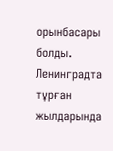орынбасары болды. Ленинградта тұрған жылдарында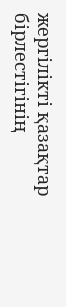жергілікті қазақтар бірлестігінің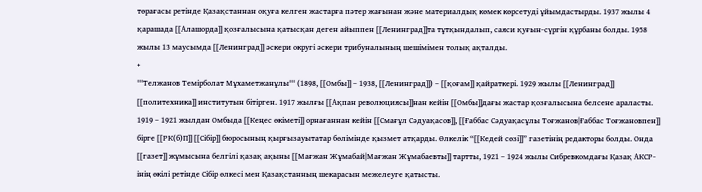төрағасы ретінде Қазақстаннан оқуға келген жастарға пәтер жағынан және материалдық көмек көрсетуді ұйымдастырды. 1937 жылы 4 қарашада [[Алашорда]] қозғалысына қатысқан деген айыппен [[Ленинград]]та тұтқындалып, саяси қуғын-сүргін құрбаны болды. 1958 жылы 13 маусымда [[Ленинград]] әскери округі әскери трибуналының шешімімен толық ақталды.
+
'''Телжанов Темірболат Мұхаметжанұлы''' (1898, [[Омбы]] – 1938, [[Ленинград]]) – [[қоғам]] қайраткері. 1929 жылы [[Ленинград]] [[политехника]] институтын бітірген. 1917 жылғы [[Ақпан революциясы]]нан кейін [[Омбы]]дағы жастар қозғалысына белсене араласты. 1919 – 1921 жылдан Омбыда [[Кеңес өкіметі]] орнағаннан кейін [[Смағұл Сәдуақасов]], [[Ғаббас Сәдуақасұлы Тоғжанов|Ғаббас Тоғжановпен]] бірге [[РК(б)П]] [[Сібір]] бюросының қырғызауытатар бөлімінде қызмет атқарды. Өлкелік “[[Кедей сөзі]]” газетінің редакторы болды. Онда [[газет]] жұмысына белгілі қазақ ақыны [[Мағжан Жұмабай|Мағжан Жұмабаевты]] тартты, 1921 – 1924 жылы Сибревкомдағы Қазақ АКСР-інің өкілі ретінде Сібір өлкесі мен Қазақстанның шекарасын межелеуге қатысты.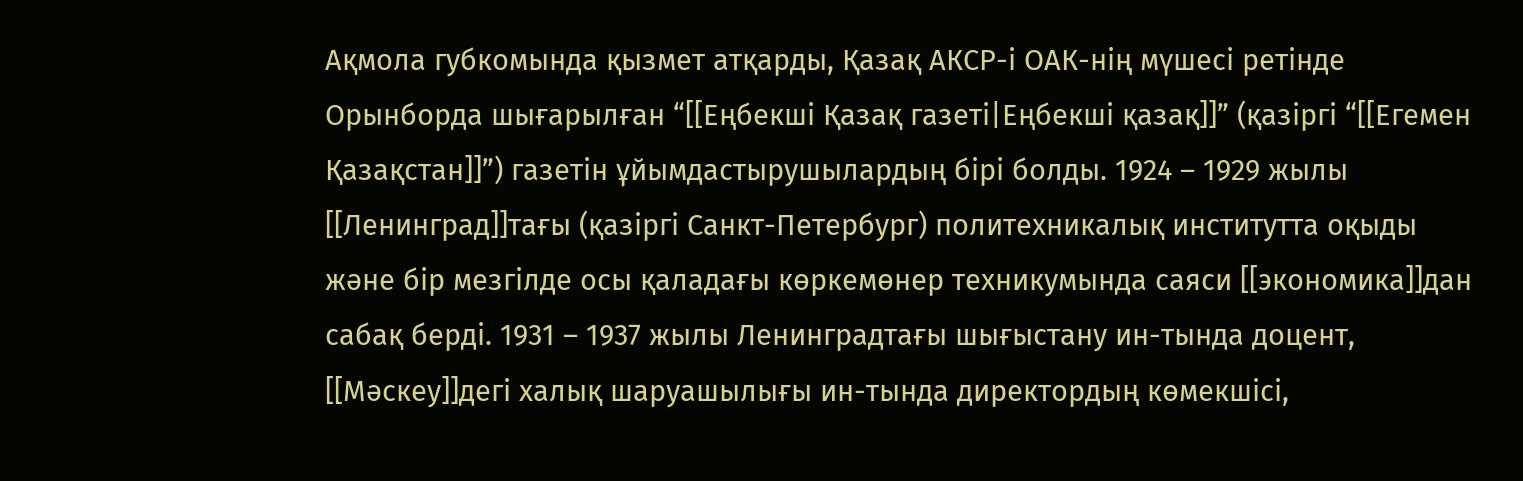Ақмола губкомында қызмет атқарды, Қазақ АКСР-і ОАК-нің мүшесі ретінде Орынборда шығарылған “[[Еңбекші Қазақ газеті|Еңбекші қазақ]]” (қазіргі “[[Егемен Қазақстан]]”) газетін ұйымдастырушылардың бірі болды. 1924 – 1929 жылы [[Ленинград]]тағы (қазіргі Санкт-Петербург) политехникалық институтта оқыды және бір мезгілде осы қаладағы көркемөнер техникумында саяси [[экономика]]дан сабақ берді. 1931 – 1937 жылы Ленинградтағы шығыстану ин-тында доцент, [[Мәскеу]]дегі халық шаруашылығы ин-тында директордың көмекшісі,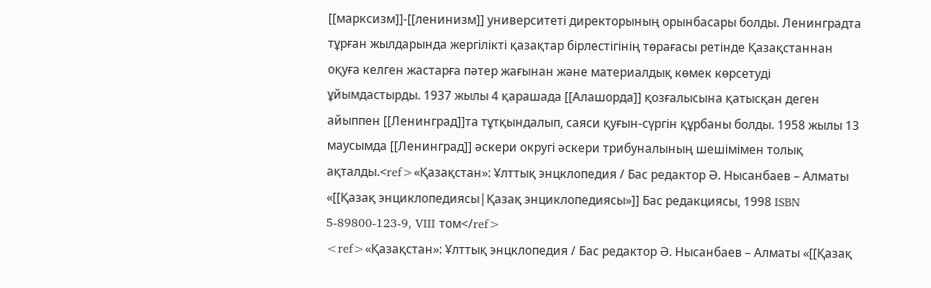[[марксизм]]-[[ленинизм]] университеті директорының орынбасары болды. Ленинградта тұрған жылдарында жергілікті қазақтар бірлестігінің төрағасы ретінде Қазақстаннан оқуға келген жастарға пәтер жағынан және материалдық көмек көрсетуді ұйымдастырды. 1937 жылы 4 қарашада [[Алашорда]] қозғалысына қатысқан деген айыппен [[Ленинград]]та тұтқындалып, саяси қуғын-сүргін құрбаны болды. 1958 жылы 13 маусымда [[Ленинград]] әскери округі әскери трибуналының шешімімен толық ақталды.<ref>«Қазақстан»: Ұлттық энцклопедия / Бас редактор Ә. Нысанбаев – Алматы «[[Қазақ энциклопедиясы|Қазақ энциклопедиясы»]] Бас редакциясы, 1998 ISBN 5-89800-123-9, VIII том</ref>
<ref>«Қазақстан»: Ұлттық энцклопедия / Бас редактор Ә. Нысанбаев – Алматы «[[Қазақ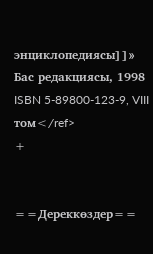энциклопедиясы]]» Бас редакциясы, 1998 ISBN 5-89800-123-9, VIII том</ref>
+


==Дереккөздер==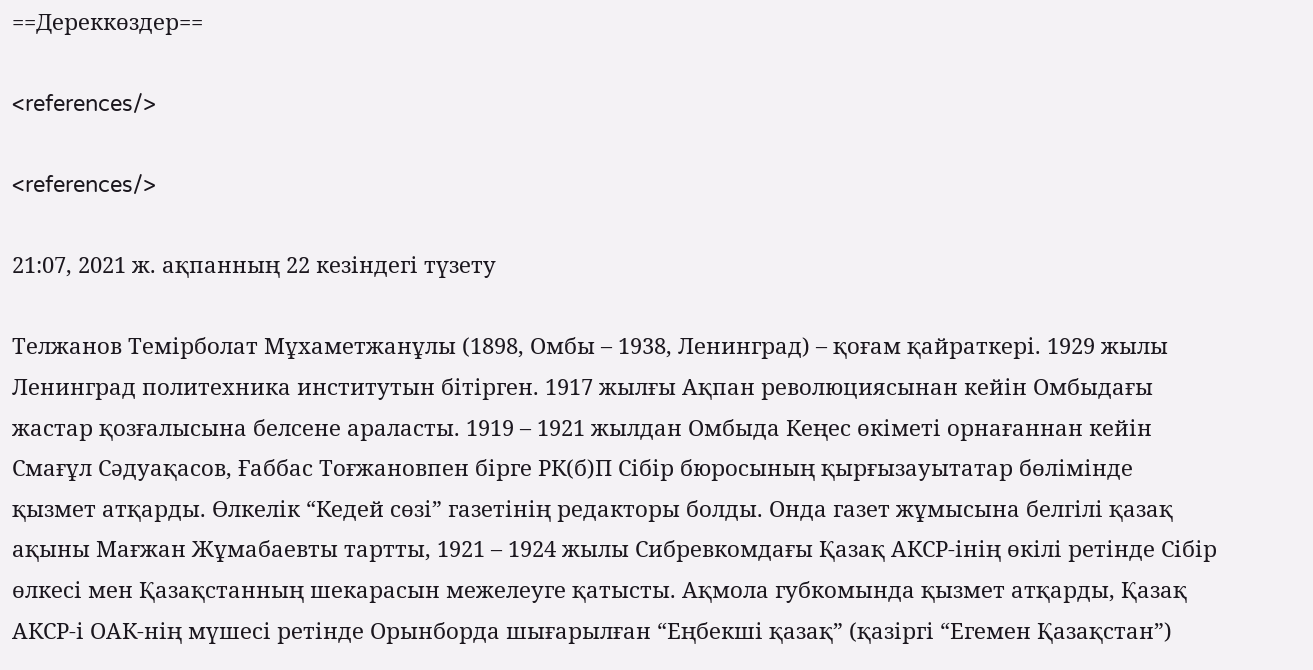==Дереккөздер==

<references/>

<references/>

21:07, 2021 ж. ақпанның 22 кезіндегі түзету

Телжанов Темірболат Мұхаметжанұлы (1898, Омбы – 1938, Ленинград) – қоғам қайраткері. 1929 жылы Ленинград политехника институтын бітірген. 1917 жылғы Ақпан революциясынан кейін Омбыдағы жастар қозғалысына белсене араласты. 1919 – 1921 жылдан Омбыда Кеңес өкіметі орнағаннан кейін Смағұл Сәдуақасов, Ғаббас Тоғжановпен бірге РК(б)П Сібір бюросының қырғызауытатар бөлімінде қызмет атқарды. Өлкелік “Кедей сөзі” газетінің редакторы болды. Онда газет жұмысына белгілі қазақ ақыны Мағжан Жұмабаевты тартты, 1921 – 1924 жылы Сибревкомдағы Қазақ АКСР-інің өкілі ретінде Сібір өлкесі мен Қазақстанның шекарасын межелеуге қатысты. Ақмола губкомында қызмет атқарды, Қазақ АКСР-і ОАК-нің мүшесі ретінде Орынборда шығарылған “Еңбекші қазақ” (қазіргі “Егемен Қазақстан”)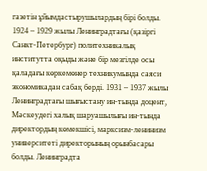газетін ұйымдастырушылардың бірі болды. 1924 – 1929 жылы Ленинградтағы (қазіргі Санкт-Петербург) политехникалық институтта оқыды және бір мезгілде осы қаладағы көркемөнер техникумында саяси экономикадан сабақ берді. 1931 – 1937 жылы Ленинградтағы шығыстану ин-тында доцент, Мәскеудегі халық шаруашылығы ин-тында директордың көмекшісі, марксизм-ленинизм университеті директорының орынбасары болды. Ленинградта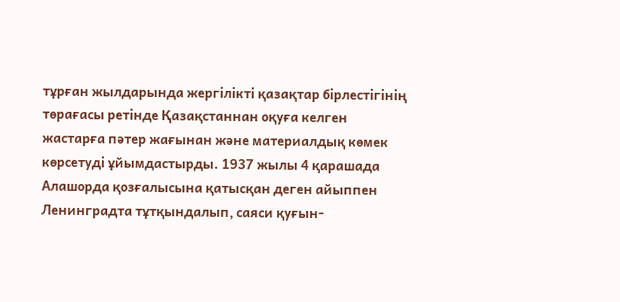тұрған жылдарында жергілікті қазақтар бірлестігінің төрағасы ретінде Қазақстаннан оқуға келген жастарға пәтер жағынан және материалдық көмек көрсетуді ұйымдастырды. 1937 жылы 4 қарашада Алашорда қозғалысына қатысқан деген айыппен Ленинградта тұтқындалып, саяси қуғын-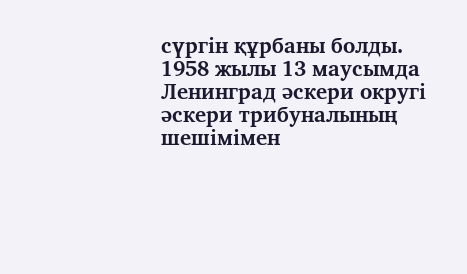сүргін құрбаны болды. 1958 жылы 13 маусымда Ленинград әскери округі әскери трибуналының шешімімен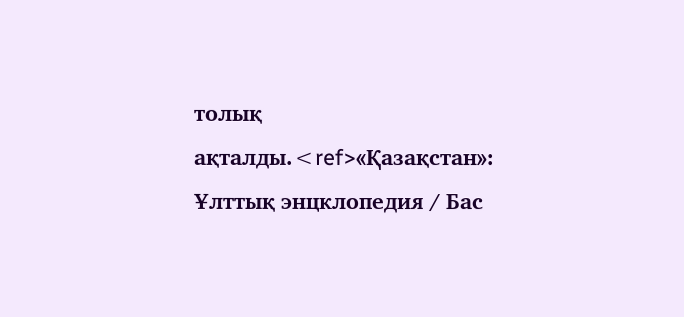толық ақталды.<ref>«Қазақстан»: Ұлттық энцклопедия / Бас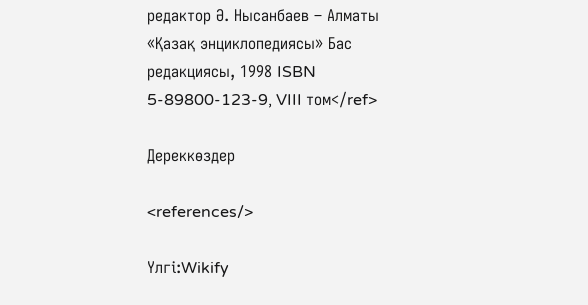редактор Ә. Нысанбаев – Алматы «Қазақ энциклопедиясы» Бас редакциясы, 1998 ISBN 5-89800-123-9, VIII том</ref>

Дереккөздер

<references/>

Үлгі:Wikify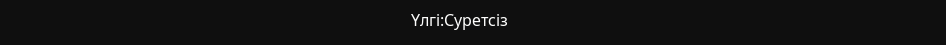Үлгі:Суретсіз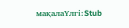мақалаҮлгі:Stub